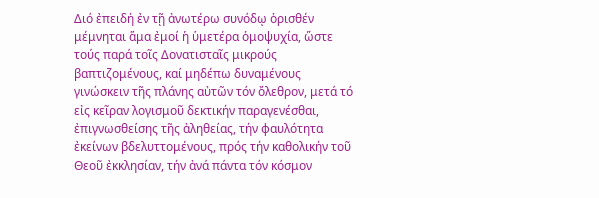Διό ἐπειδή ἐν τῇ ἀνωτέρω συνόδῳ ὁρισθέν μέμνηται ἅμα ἐμοί ἡ ὑμετέρα ὁμοψυχία, ὥστε τούς παρά τοῖς Δονατισταῖς μικρούς βαπτιζομένους, καί μηδέπω δυναμένους γινώσκειν τῆς πλάνης αὐτῶν τόν ὄλεθρον, μετά τό εἰς κεῖραν λογισμοῦ δεκτικήν παραγενέσθαι, ἐπιγνωσθείσης τῆς ἀληθείας, τήν φαυλότητα ἐκείνων βδελυττομένους, πρός τήν καθολικήν τοῦ Θεοῦ ἐκκλησίαν, τήν ἀνά πάντα τόν κόσμον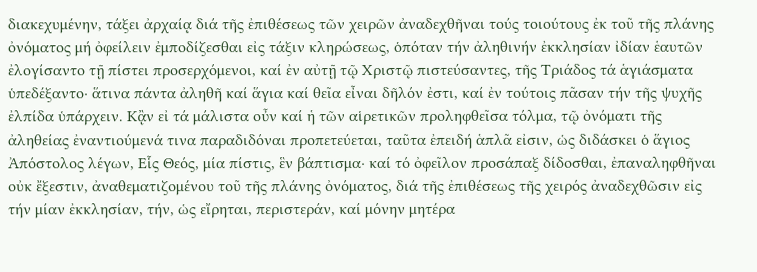διακεχυμένην, τάξει ἀρχαίᾳ διά τῆς ἐπιθέσεως τῶν χειρῶν ἀναδεχθῆναι τούς τοιούτους ἐκ τοῦ τῆς πλάνης ὀνόματος μή ὀφείλειν ἐμποδίζεσθαι εἰς τάξιν κληρώσεως, ὁπόταν τήν ἀληθινήν ἐκκλησίαν ἰδίαν ἑαυτῶν ἐλογίσαντο τῇ πίστει προσερχόμενοι, καί ἐν αὐτῇ τῷ Χριστῷ πιστεύσαντες, τῆς Τριάδος τά ἁγιάσματα ὑπεδέξαντο· ἅτινα πάντα ἀληθῆ καί ἅγια καί θεῖα εἶναι δῆλόν ἐστι, καί ἐν τούτοις πᾶσαν τήν τῆς ψυχῆς ἐλπίδα ὑπάρχειν. Κᾂν εἰ τά μάλιστα οὖν καί ἡ τῶν αἱρετικῶν προληφθεῖσα τόλμα, τῷ ὀνόματι τῆς ἀληθείας ἐναντιούμενά τινα παραδιδόναι προπετεύεται, ταῦτα ἐπειδή ἁπλᾶ εἰσιν, ὡς διδάσκει ὁ ἅγιος Ἀπόστολος λέγων, Εἷς Θεός, μία πίστις, ἓν βάπτισμα· καί τό ὀφεῖλον προσάπαξ δίδοσθαι, ἐπαναληφθῆναι οὐκ ἔξεστιν, ἀναθεματιζομένου τοῦ τῆς πλάνης ὀνόματος, διά τῆς ἐπιθέσεως τῆς χειρός ἀναδεχθῶσιν εἰς τήν μίαν ἐκκλησίαν, τήν, ὡς εἴρηται, περιστεράν, καί μόνην μητέρα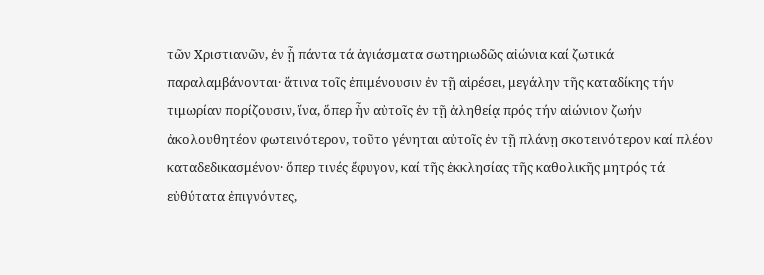τῶν Χριστιανῶν, ἐν ᾗ πάντα τά ἁγιάσματα σωτηριωδῶς αἰώνια καί ζωτικά παραλαμβάνονται· ἅτινα τοῖς ἐπιμένουσιν ἐν τῇ αἱρέσει, μεγάλην τῆς καταδίκης τήν τιμωρίαν πορίζουσιν, ἵνα, ὅπερ ἦν αὐτοῖς ἐν τῇ ἀληθείᾳ πρός τήν αἰώνιον ζωήν ἀκολουθητέον φωτεινότερον, τοῦτο γένηται αὐτοῖς ἐν τῇ πλάνῃ σκοτεινότερον καί πλέον καταδεδικασμένον· ὅπερ τινές ἔφυγον, καί τῆς ἐκκλησίας τῆς καθολικῆς μητρός τά εὐθύτατα ἐπιγνόντες,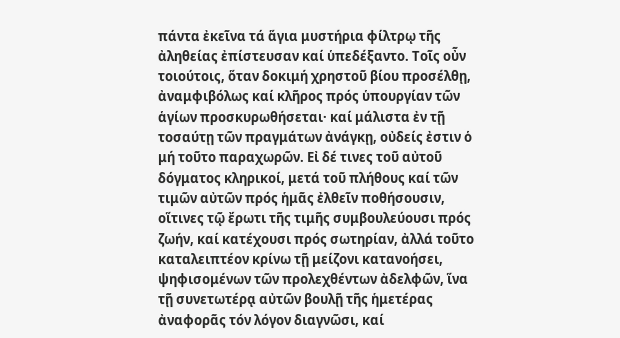πάντα ἐκεῖνα τά ἅγια μυστήρια φίλτρῳ τῆς ἀληθείας ἐπίστευσαν καί ὑπεδέξαντο. Τοῖς οὖν τοιούτοις, ὅταν δοκιμή χρηστοῦ βίου προσέλθῃ, ἀναμφιβόλως καί κλῆρος πρός ὑπουργίαν τῶν ἁγίων προσκυρωθήσεται· καί μάλιστα ἐν τῇ τοσαύτῃ τῶν πραγμάτων ἀνάγκῃ, οὐδείς ἐστιν ὁ μή τοῦτο παραχωρῶν. Εἰ δέ τινες τοῦ αὐτοῦ δόγματος κληρικοί, μετά τοῦ πλήθους καί τῶν τιμῶν αὐτῶν πρός ἡμᾶς ἐλθεῖν ποθήσουσιν, οἵτινες τῷ ἔρωτι τῆς τιμῆς συμβουλεύουσι πρός ζωήν, καί κατέχουσι πρός σωτηρίαν, ἀλλά τοῦτο καταλειπτέον κρίνω τῇ μείζονι κατανοήσει, ψηφισομένων τῶν προλεχθέντων ἀδελφῶν, ἵνα τῇ συνετωτέρᾳ αὐτῶν βουλῇ τῆς ἡμετέρας ἀναφορᾶς τόν λόγον διαγνῶσι, καί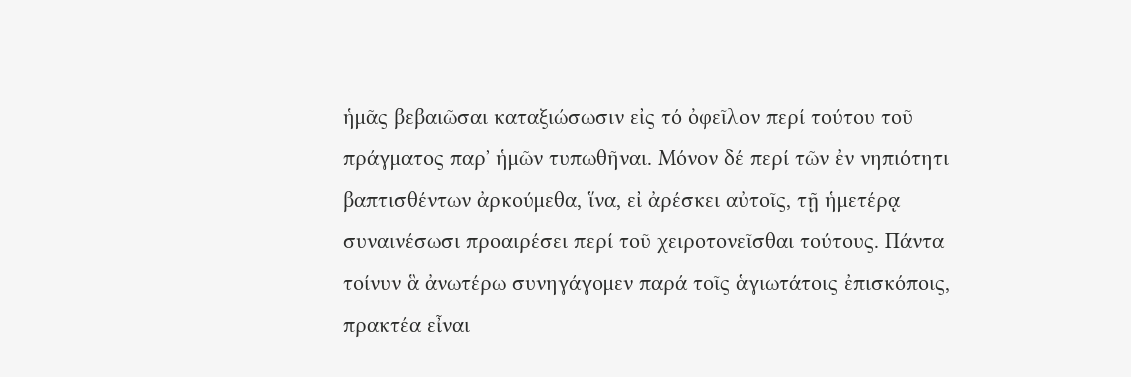ἡμᾶς βεβαιῶσαι καταξιώσωσιν εἰς τό ὀφεῖλον περί τούτου τοῦ πράγματος παρ᾽ ἡμῶν τυπωθῆναι. Μόνον δέ περί τῶν ἐν νηπιότητι βαπτισθέντων ἀρκούμεθα, ἵνα, εἰ ἀρέσκει αὐτοῖς, τῇ ἡμετέρᾳ συναινέσωσι προαιρέσει περί τοῦ χειροτονεῖσθαι τούτους. Πάντα τοίνυν ἃ ἀνωτέρω συνηγάγομεν παρά τοῖς ἁγιωτάτοις ἐπισκόποις, πρακτέα εἶναι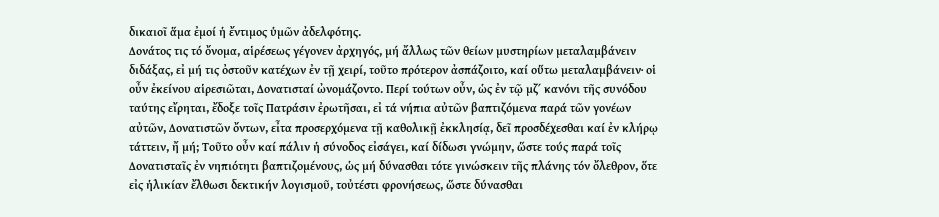δικαιοῖ ἅμα ἐμοί ἡ ἔντιμος ὑμῶν ἀδελφότης.
Δονάτος τις τό ὄνομα, αἱρέσεως γέγονεν ἀρχηγός, μή ἄλλως τῶν θείων μυστηρίων μεταλαμβάνειν διδάξας, εἰ μή τις ὀστοῦν κατέχων ἐν τῇ χειρί, τοῦτο πρότερον ἀσπάζοιτο, καί οὕτω μεταλαμβάνειν∙ οἱ οὖν ἐκείνου αἱρεσιῶται, Δονατισταί ὠνομάζοντο. Περί τούτων οὖν, ὡς ἐν τῷ μζ΄ κανόνι τῆς συνόδου ταύτης εἴρηται, ἔδοξε τοῖς Πατράσιν ἐρωτῆσαι, εἰ τά νήπια αὐτῶν βαπτιζόμενα παρά τῶν γονέων αὐτῶν, Δονατιστῶν ὄντων, εἶτα προσερχόμενα τῇ καθολικῇ ἐκκλησίᾳ, δεῖ προσδέχεσθαι καί ἐν κλήρῳ τάττειν, ἤ μή; Τοῦτο οὖν καί πάλιν ἡ σύνοδος εἰσάγει, καί δίδωσι γνώμην, ὥστε τούς παρά τοῖς Δονατισταῖς ἐν νηπιότητι βαπτιζομένους, ὡς μή δύνασθαι τότε γινώσκειν τῆς πλάνης τόν ὄλεθρον, ὅτε εἰς ἡλικίαν ἔλθωσι δεκτικήν λογισμοῦ, τοὐτέστι φρονήσεως, ὥστε δύνασθαι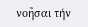νοῆσαι τήν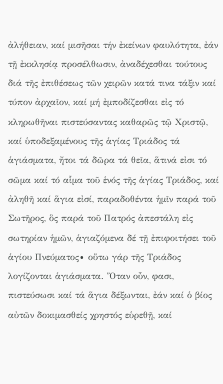ἀλήθειαν, καί μισῆσαι τήν ἐκείνων φαυλότητα, ἐάν τῇ ἐκκλησίᾳ προσέλθωσιν, ἀναδέχεσθαι τούτους διά τῆς ἐπιθέσεως τῶν χειρῶν κατά τινα τάξιν καί τύπον ἀρχαῖον, καί μή ἐμποδίζεσθαι εἰς τό κληρωθῆναι πιστεύσαντας καθαρῶς τῷ Χριστῷ, καί ὑποδεξαμένους τῆς ἁγίας Τριάδος τά ἁγιάσματα, ἤτοι τά δῶρα τά θεῖα, ἅτινά εἰσι τό σῶμα καί τό αἷμα τοῦ ἑνός τῆς ἁγίας Τριάδος, καί ἀληθῆ καί ἅγια εἰσί, παραδοθέντα ἡμῖν παρά τοῦ Σωτῆρος, ὃς παρά τοῦ Πατρός ἀπεστάλη εἰς σωτηρίαν ἡμῶν, ἁγιαζόμενα δέ τῇ ἐπιφοιτήσει τοῦ ἁγίου Πνεύματος∙ οὕτω γάρ τῆς Τριάδος λογίζονται ἁγιάσματα. Ὅταν οὖν, φασι, πιστεύσωσι καί τά ἅγια δέξωνται, ἐάν καί ὁ βίος αὐτῶν δοκιμασθείς χρηστός εὑρεθῇ, καί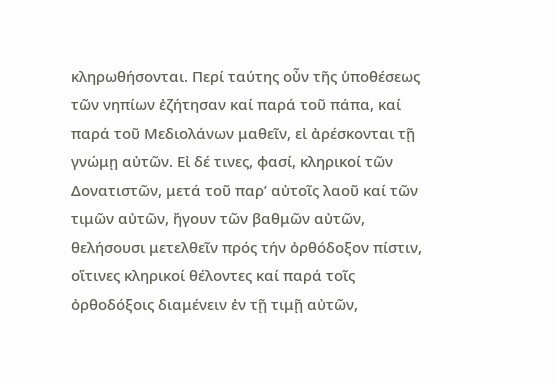κληρωθήσονται. Περί ταύτης οὖν τῆς ὑποθέσεως τῶν νηπίων ἐζήτησαν καί παρά τοῦ πάπα, καί παρά τοῦ Μεδιολάνων μαθεῖν, εἰ ἀρέσκονται τῇ γνώμῃ αὐτῶν. Εἰ δέ τινες, φασί, κληρικοί τῶν Δονατιστῶν, μετά τοῦ παρ’ αὐτοῖς λαοῦ καί τῶν τιμῶν αὐτῶν, ἤγουν τῶν βαθμῶν αὐτῶν, θελήσουσι μετελθεῖν πρός τήν ὀρθόδοξον πίστιν, οἵτινες κληρικοί θέλοντες καί παρά τοῖς ὀρθοδόξοις διαμένειν ἐν τῇ τιμῇ αὐτῶν,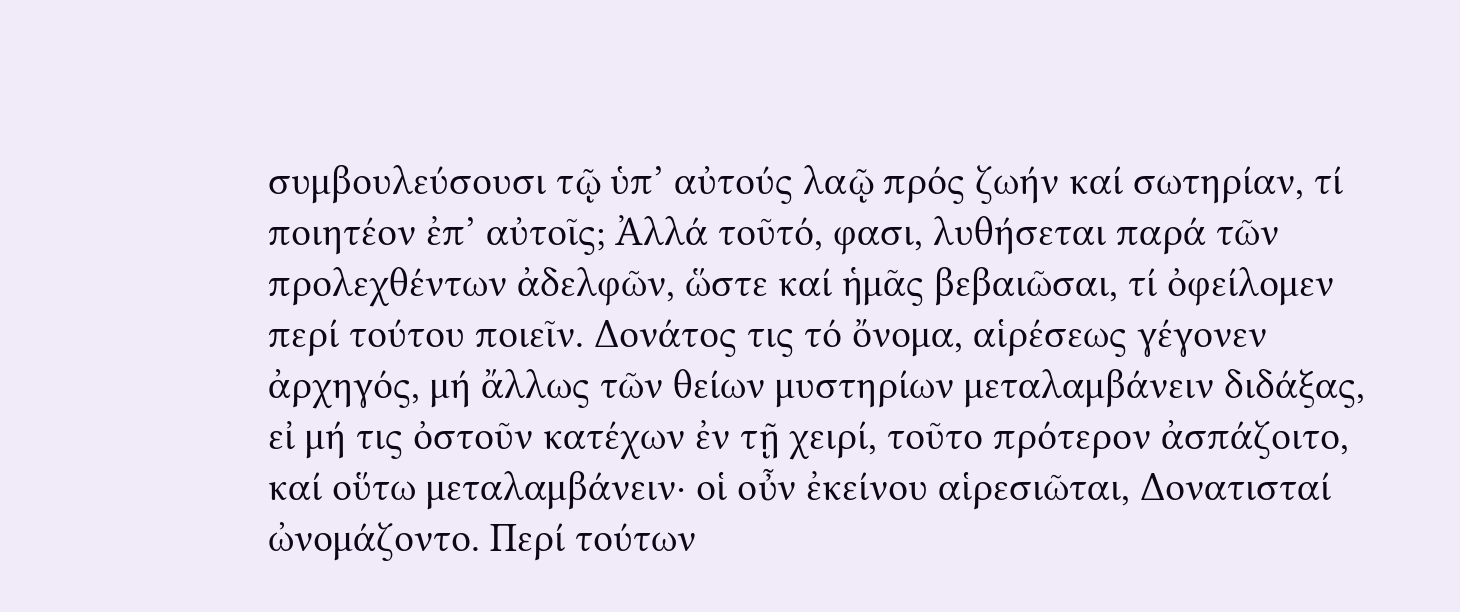συμβουλεύσουσι τῷ ὑπ’ αὐτούς λαῷ πρός ζωήν καί σωτηρίαν, τί ποιητέον ἐπ’ αὐτοῖς; Ἀλλά τοῦτό, φασι, λυθήσεται παρά τῶν προλεχθέντων ἀδελφῶν, ὥστε καί ἡμᾶς βεβαιῶσαι, τί ὀφείλομεν περί τούτου ποιεῖν. Δονάτος τις τό ὄνομα, αἱρέσεως γέγονεν ἀρχηγός, μή ἄλλως τῶν θείων μυστηρίων μεταλαμβάνειν διδάξας, εἰ μή τις ὀστοῦν κατέχων ἐν τῇ χειρί, τοῦτο πρότερον ἀσπάζοιτο, καί οὕτω μεταλαμβάνειν∙ οἱ οὖν ἐκείνου αἱρεσιῶται, Δονατισταί ὠνομάζοντο. Περί τούτων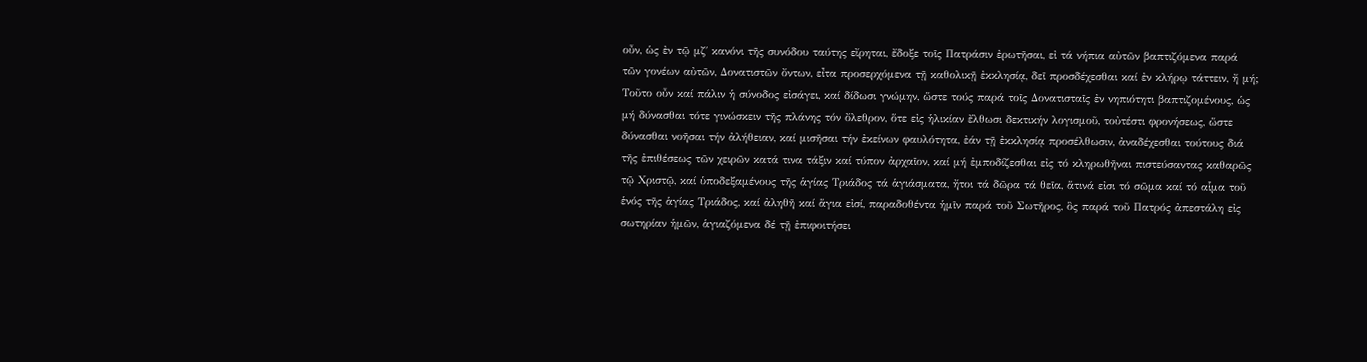οὖν, ὡς ἐν τῷ μζ΄ κανόνι τῆς συνόδου ταύτης εἴρηται, ἔδοξε τοῖς Πατράσιν ἐρωτῆσαι, εἰ τά νήπια αὐτῶν βαπτιζόμενα παρά τῶν γονέων αὐτῶν, Δονατιστῶν ὄντων, εἶτα προσερχόμενα τῇ καθολικῇ ἐκκλησίᾳ, δεῖ προσδέχεσθαι καί ἐν κλήρῳ τάττειν, ἤ μή; Τοῦτο οὖν καί πάλιν ἡ σύνοδος εἰσάγει, καί δίδωσι γνώμην, ὥστε τούς παρά τοῖς Δονατισταῖς ἐν νηπιότητι βαπτιζομένους, ὡς μή δύνασθαι τότε γινώσκειν τῆς πλάνης τόν ὄλεθρον, ὅτε εἰς ἡλικίαν ἔλθωσι δεκτικήν λογισμοῦ, τοὐτέστι φρονήσεως, ὥστε δύνασθαι νοῆσαι τήν ἀλήθειαν, καί μισῆσαι τήν ἐκείνων φαυλότητα, ἐάν τῇ ἐκκλησίᾳ προσέλθωσιν, ἀναδέχεσθαι τούτους διά τῆς ἐπιθέσεως τῶν χειρῶν κατά τινα τάξιν καί τύπον ἀρχαῖον, καί μή ἐμποδίζεσθαι εἰς τό κληρωθῆναι πιστεύσαντας καθαρῶς τῷ Χριστῷ, καί ὑποδεξαμένους τῆς ἁγίας Τριάδος τά ἁγιάσματα, ἤτοι τά δῶρα τά θεῖα, ἅτινά εἰσι τό σῶμα καί τό αἷμα τοῦ ἑνός τῆς ἁγίας Τριάδος, καί ἀληθῆ καί ἅγια εἰσί, παραδοθέντα ἡμῖν παρά τοῦ Σωτῆρος, ὃς παρά τοῦ Πατρός ἀπεστάλη εἰς σωτηρίαν ἡμῶν, ἁγιαζόμενα δέ τῇ ἐπιφοιτήσει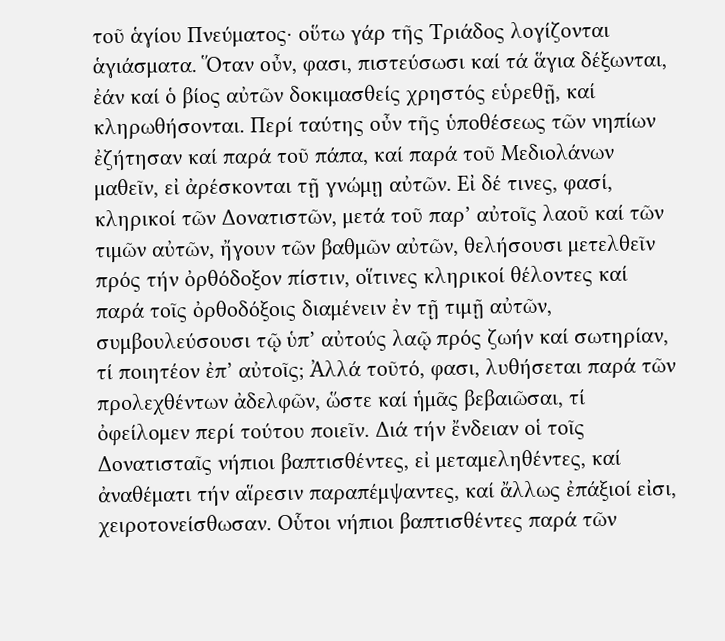τοῦ ἁγίου Πνεύματος∙ οὕτω γάρ τῆς Τριάδος λογίζονται ἁγιάσματα. Ὅταν οὖν, φασι, πιστεύσωσι καί τά ἅγια δέξωνται, ἐάν καί ὁ βίος αὐτῶν δοκιμασθείς χρηστός εὑρεθῇ, καί κληρωθήσονται. Περί ταύτης οὖν τῆς ὑποθέσεως τῶν νηπίων ἐζήτησαν καί παρά τοῦ πάπα, καί παρά τοῦ Μεδιολάνων μαθεῖν, εἰ ἀρέσκονται τῇ γνώμῃ αὐτῶν. Εἰ δέ τινες, φασί, κληρικοί τῶν Δονατιστῶν, μετά τοῦ παρ’ αὐτοῖς λαοῦ καί τῶν τιμῶν αὐτῶν, ἤγουν τῶν βαθμῶν αὐτῶν, θελήσουσι μετελθεῖν πρός τήν ὀρθόδοξον πίστιν, οἵτινες κληρικοί θέλοντες καί παρά τοῖς ὀρθοδόξοις διαμένειν ἐν τῇ τιμῇ αὐτῶν, συμβουλεύσουσι τῷ ὑπ’ αὐτούς λαῷ πρός ζωήν καί σωτηρίαν, τί ποιητέον ἐπ’ αὐτοῖς; Ἀλλά τοῦτό, φασι, λυθήσεται παρά τῶν προλεχθέντων ἀδελφῶν, ὥστε καί ἡμᾶς βεβαιῶσαι, τί ὀφείλομεν περί τούτου ποιεῖν. Διά τήν ἔνδειαν οἱ τοῖς Δονατισταῖς νήπιοι βαπτισθέντες, εἰ μεταμεληθέντες, καί ἀναθέματι τήν αἵρεσιν παραπέμψαντες, καί ἄλλως ἐπάξιοί εἰσι, χειροτονείσθωσαν. Οὗτοι νήπιοι βαπτισθέντες παρά τῶν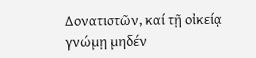Δονατιστῶν, καί τῇ οἰκείᾳ γνώμῃ μηδέν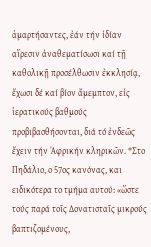ἁμαρτήσαντες, ἐάν τήν ἰδίαν αἵρεσιν ἀναθεματίσωσι καί τῇ καθολικῇ προσέλθωσιν ἐκκλησίᾳ, ἔχωσι δέ καί βίον ἄμεμπτον, εἰς ἱερατικούς βαθμούς προβιβασθήσονται, διά τό ἐνδεῶς ἔχειν τήν Ἀφρικήν κληρικῶν. *Στο Πηδάλιο, ο 57ος κανόνας, και ειδικότερα το τμήμα αυτού: «ὥστε τούς παρά τοῖς Δονατισταῖς μικρούς βαπτιζομένους,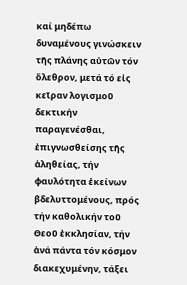καί μηδέπω δυναμένους γινώσκειν τῆς πλάνης αὐτῶν τόν ὄλεθρον, μετά τό εἰς κεῖραν λογισμοῦ δεκτικήν παραγενέσθαι, ἐπιγνωσθείσης τῆς ἀληθείας, τήν φαυλότητα ἐκείνων βδελυττομένους, πρός τήν καθολικήν τοῦ Θεοῦ ἐκκλησίαν, τήν ἀνά πάντα τόν κόσμον διακεχυμένην, τάξει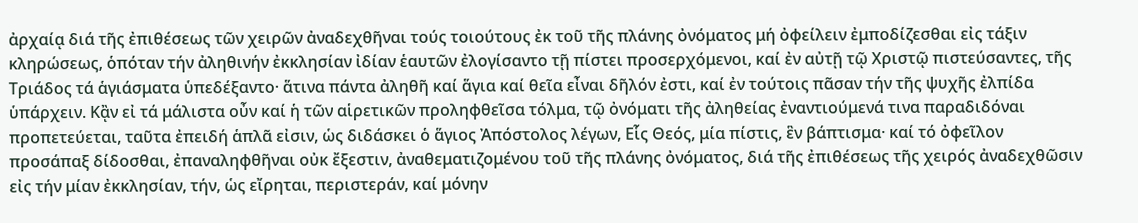ἀρχαίᾳ διά τῆς ἐπιθέσεως τῶν χειρῶν ἀναδεχθῆναι τούς τοιούτους ἐκ τοῦ τῆς πλάνης ὀνόματος μή ὀφείλειν ἐμποδίζεσθαι εἰς τάξιν κληρώσεως, ὁπόταν τήν ἀληθινήν ἐκκλησίαν ἰδίαν ἑαυτῶν ἐλογίσαντο τῇ πίστει προσερχόμενοι, καί ἐν αὐτῇ τῷ Χριστῷ πιστεύσαντες, τῆς Τριάδος τά ἁγιάσματα ὑπεδέξαντο· ἅτινα πάντα ἀληθῆ καί ἅγια καί θεῖα εἶναι δῆλόν ἐστι, καί ἐν τούτοις πᾶσαν τήν τῆς ψυχῆς ἐλπίδα ὑπάρχειν. Κᾂν εἰ τά μάλιστα οὖν καί ἡ τῶν αἱρετικῶν προληφθεῖσα τόλμα, τῷ ὀνόματι τῆς ἀληθείας ἐναντιούμενά τινα παραδιδόναι προπετεύεται, ταῦτα ἐπειδή ἁπλᾶ εἰσιν, ὡς διδάσκει ὁ ἅγιος Ἀπόστολος λέγων, Εἷς Θεός, μία πίστις, ἓν βάπτισμα· καί τό ὀφεῖλον προσάπαξ δίδοσθαι, ἐπαναληφθῆναι οὐκ ἔξεστιν, ἀναθεματιζομένου τοῦ τῆς πλάνης ὀνόματος, διά τῆς ἐπιθέσεως τῆς χειρός ἀναδεχθῶσιν εἰς τήν μίαν ἐκκλησίαν, τήν, ὡς εἴρηται, περιστεράν, καί μόνην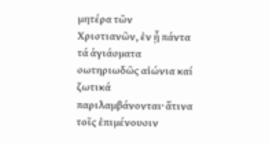μητέρα τῶν Χριστιανῶν, ἐν ᾗ πάντα τά ἁγιάσματα σωτηριωδῶς αἰώνια καί ζωτικά παριλαμβάνονται· ἅτινα τοῖς ἐπιμένουσιν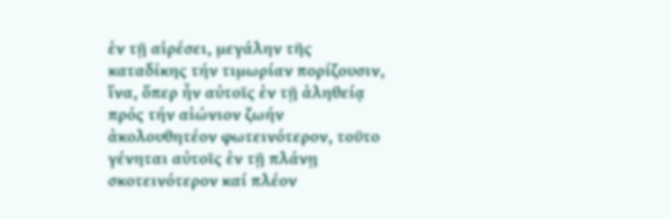ἐν τῇ αἱρέσει, μεγάλην τῆς καταδίκης τήν τιμωρίαν πορίζουσιν, ἵνα, ὅπερ ἦν αὐτοῖς ἐν τῇ ἀληθείᾳ πρός τήν αἰώνιον ζωήν ἀκολουθητέον φωτεινότερον, τοῦτο γένηται αὐτοῖς ἐν τῇ πλάνῃ σκοτεινότερον καί πλέον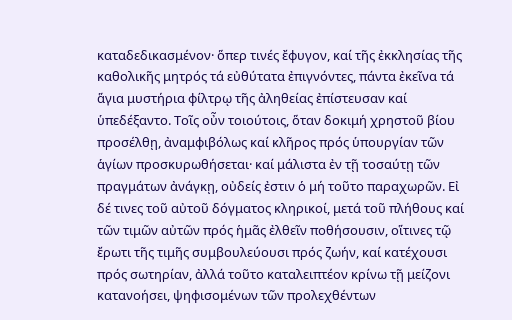καταδεδικασμένον· ὅπερ τινές ἔφυγον, καί τῆς ἐκκλησίας τῆς καθολικῆς μητρός τά εὐθύτατα ἐπιγνόντες, πάντα ἐκεῖνα τά ἅγια μυστήρια φίλτρῳ τῆς ἀληθείας ἐπίστευσαν καί ὑπεδέξαντο. Τοῖς οὖν τοιούτοις, ὅταν δοκιμή χρηστοῦ βίου προσέλθῃ, ἀναμφιβόλως καί κλῆρος πρός ὑπουργίαν τῶν ἁγίων προσκυρωθήσεται· καί μάλιστα ἐν τῇ τοσαύτῃ τῶν πραγμάτων ἀνάγκῃ, οὐδείς ἐστιν ὁ μή τοῦτο παραχωρῶν. Εἰ δέ τινες τοῦ αὐτοῦ δόγματος κληρικοί, μετά τοῦ πλήθους καί τῶν τιμῶν αὐτῶν πρός ἡμᾶς ἐλθεῖν ποθήσουσιν, οἵτινες τῷ ἔρωτι τῆς τιμῆς συμβουλεύουσι πρός ζωήν, καί κατέχουσι πρός σωτηρίαν, ἀλλά τοῦτο καταλειπτέον κρίνω τῇ μείζονι κατανοήσει, ψηφισομένων τῶν προλεχθέντων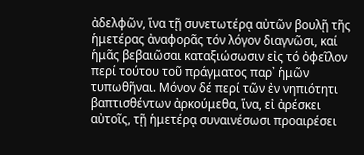ἀδελφῶν, ἵνα τῇ συνετωτέρᾳ αὐτῶν βουλῇ τῆς ἡμετέρας ἀναφορᾶς τόν λόγον διαγνῶσι, καί ἡμᾶς βεβαιῶσαι καταξιώσωσιν εἰς τό ὀφεῖλον περί τούτου τοῦ πράγματος παρ᾽ ἡμῶν τυπωθῆναι. Μόνον δέ περί τῶν ἐν νηπιότητι βαπτισθέντων ἀρκούμεθα, ἵνα, εἰ ἀρέσκει αὐτοῖς, τῇ ἡμετέρᾳ συναινέσωσι προαιρέσει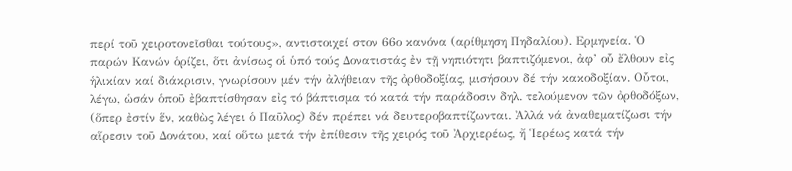περί τοῦ χειροτονεῖσθαι τούτους», αντιστοιχεί στον 66ο κανόνα (αρίθμηση Πηδαλίου). Ερμηνεία. Ὁ παρών Κανών ὁρίζει, ὅτι ἀνίσως οἱ ὑπό τούς Δονατιστάς ἐν τῇ νηπιότητι βαπτιζόμενοι, ἀφ’ οὗ ἔλθουν εἰς ἡλικίαν καί διάκρισιν, γνωρίσουν μέν τήν ἀλήθειαν τῆς ὀρθοδοξίας, μισήσουν δέ τήν κακοδοξίαν. Οὗτοι, λέγω, ὡσάν ὁποῦ ἐβαπτίσθησαν εἰς τό βάπτισμα τό κατά τήν παράδοσιν δηλ. τελούμενον τῶν ὀρθοδόξων, (ὅπερ ἐστίν ἕν, καθὼς λέγει ὁ Παῦλος) δέν πρέπει νά δευτεροβαπτίζωνται. Ἀλλά νά ἀναθεματίζωσι τήν αἵρεσιν τοῦ Δονάτου, καί οὕτω μετά τήν ἐπίθεσιν τῆς χειρός τοῦ Ἀρχιερέως, ἤ Ἱερέως κατά τήν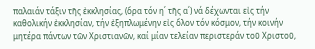παλαιάν τάξιν τῆς ἐκκλησίας, (ὅρα τόν η΄ τῆς α΄) νά δέχωνται εἰς τήν καθολικήν ἐκκλησίαν, τήν ἐξηπλωμένην εἰς ὅλον τόν κόσμον, τήν κοινήν μητέρα πάντων τῶν Χριστιανῶν, καί μίαν τελείαν περιστεράν τοῦ Χριστοῦ,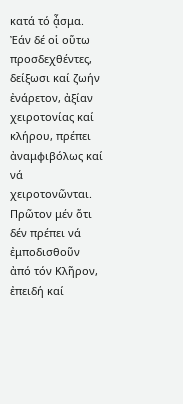κατά τό ᾆσμα. Ἐάν δέ οἱ οὕτω προσδεχθέντες, δείξωσι καί ζωήν ἐνάρετον, ἀξίαν χειροτονίας καί κλήρου, πρέπει ἀναμφιβόλως καί νά χειροτονῶνται. Πρῶτον μέν ὅτι δέν πρέπει νά ἐμποδισθοῦν ἀπό τόν Κλῆρον, ἐπειδή καί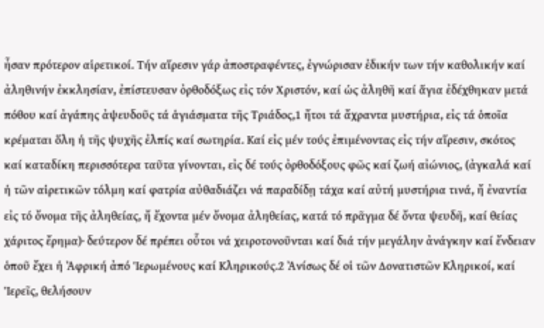ἦσαν πρότερον αἱρετικοί. Τήν αἵρεσιν γάρ ἀποστραφέντες, ἐγνώρισαν ἐδικήν των τήν καθολικήν καί ἀληθινήν ἐκκλησίαν, ἐπίστευσαν ὀρθοδόξως εἰς τόν Χριστόν, καί ὡς ἀληθῆ καί ἅγια ἐδέχθηκαν μετά πόθου καί ἀγάπης ἀψευδοῦς τά ἁγιάσματα τῆς Τριάδος,1 ἤτοι τά ἄχραντα μυστήρια, εἰς τά ὁποῖα κρέμαται ὅλη ἡ τῆς ψυχῆς ἐλπίς καί σωτηρία. Καί εἰς μέν τούς ἐπιμένοντας εἰς τήν αἵρεσιν, σκότος καί καταδίκη περισσότερα ταῦτα γίνονται, εἰς δέ τούς ὀρθοδόξους φῶς καί ζωή αἰώνιος, (ἀγκαλά καί ἡ τῶν αἱρετικῶν τόλμη καί φατρία αὐθαδιάζει νά παραδίδῃ τάχα καί αὐτή μυστήρια τινά, ἤ ἐναντία εἰς τό ὄνομα τῆς ἀληθείας, ἤ ἔχοντα μέν ὄνομα ἀληθείας, κατά τό πρᾶγμα δέ ὄντα ψευδῆ, καί θείας χάριτος ἔρημα)∙ δεύτερον δέ πρέπει οὗτοι νά χειροτονοῦνται καί διά τήν μεγάλην ἀνάγκην καί ἔνδειαν ὁποῦ ἔχει ἡ Ἀφρική ἀπό Ἱερωμένους καί Κληρικούς.2 Ἀνίσως δέ οἱ τῶν Δονατιστῶν Κληρικοί, καί Ἱερεῖς, θελήσουν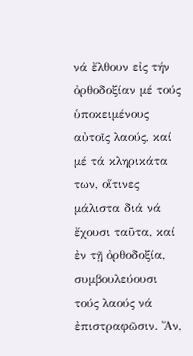νά ἔλθουν εἰς τήν ὀρθοδοξίαν μέ τούς ὑποκειμένους αὐτοῖς λαούς, καί μέ τά κληρικάτα των, οἵτινες μάλιστα διά νά ἔχουσι ταῦτα, καί ἐν τῇ ὀρθοδοξία, συμβουλεύουσι τούς λαούς νά ἐπιστραφῶσιν. Ἄν,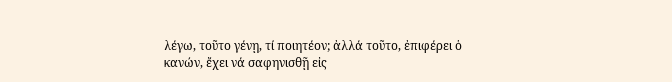λέγω, τοῦτο γένῃ, τί ποιητέον; ἀλλά τοῦτο, ἐπιφέρει ὁ κανών, ἔχει νά σαφηνισθῇ εἰς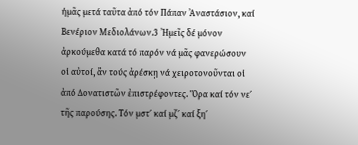ἡμᾶς μετά ταῦτα ἀπό τόν Πάπαν Ἀναστάσιον, καί Βενέριον Μεδιολάνων.3 Ἠμεῖς δέ μόνον ἀρκούμεθα κατά τό παρόν νά μᾶς φανερώσουν οἱ αὐτοί, ἂν τούς ἀρέσκῃ νά χειροτονοῦνται οἱ ἀπό Δονατιστῶν ἐπιστρέφοντες. Ὅρα καί τόν νε΄ τῆς παρούσης. Τόν μστ΄ καί μζ΄ καί ξη΄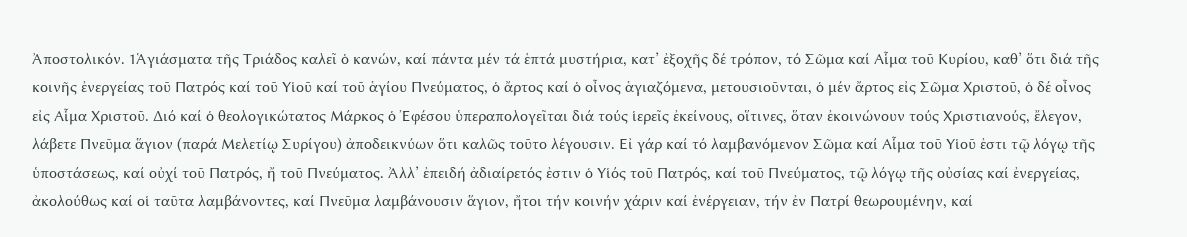Ἀποστολικόν. 1Ἁγιάσματα τῆς Τριάδος καλεῖ ὁ κανών, καί πάντα μέν τά ἑπτά μυστήρια, κατ’ ἐξοχῆς δέ τρόπον, τό Σῶμα καί Αἷμα τοῦ Κυρίου, καθ’ ὅτι διά τῆς κοινῆς ἐνεργείας τοῦ Πατρός καί τοῦ Υἱοῦ καί τοῦ ἁγίου Πνεύματος, ὁ ἄρτος καί ὁ οἶνος ἁγιαζόμενα, μετουσιοῦνται, ὁ μέν ἄρτος εἰς Σῶμα Χριστοῦ, ὁ δέ οἶνος εἰς Αἷμα Χριστοῦ. Διό καί ὁ θεολογικώτατος Μάρκος ὁ Ἐφέσου ὑπεραπολογεῖται διά τούς ἱερεῖς ἐκείνους, οἵτινες, ὅταν ἐκοινώνουν τούς Χριστιανούς, ἔλεγον, λάβετε Πνεῦμα ἅγιον (παρά Μελετίῳ Συρίγου) ἀποδεικνύων ὅτι καλῶς τοῦτο λέγουσιν. Εἰ γάρ καί τό λαμβανόμενον Σῶμα καί Αἷμα τοῦ Υἱοῦ ἐστι τῷ λόγῳ τῆς ὑποστάσεως, καί οὐχί τοῦ Πατρός, ἤ τοῦ Πνεύματος. Ἀλλ’ ἐπειδή ἀδιαίρετός ἐστιν ὁ Υἱός τοῦ Πατρός, καί τοῦ Πνεύματος, τῷ λόγῳ τῆς οὐσίας καί ἐνεργείας, ἀκολούθως καί οἱ ταῦτα λαμβάνοντες, καί Πνεῦμα λαμβάνουσιν ἅγιον, ἤτοι τήν κοινήν χάριν καί ἐνέργειαν, τήν ἐν Πατρί θεωρουμένην, καί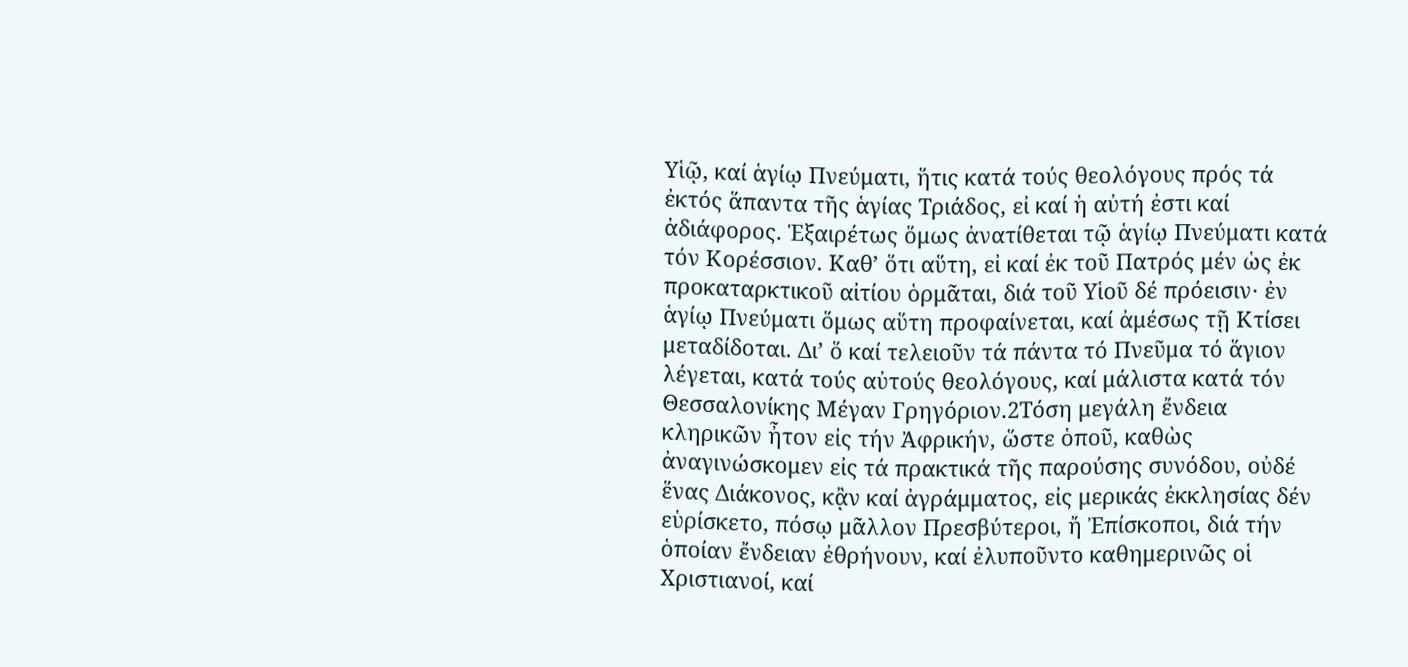Υἱῷ, καί ἁγίῳ Πνεύματι, ἥτις κατά τούς θεολόγους πρός τά ἐκτός ἅπαντα τῆς ἁγίας Τριάδος, εἰ καί ἡ αὐτή ἐστι καί ἀδιάφορος. Ἑξαιρέτως ὅμως ἀνατίθεται τῷ ἁγίῳ Πνεύματι κατά τόν Κορέσσιον. Καθ’ ὅτι αὕτη, εἰ καί ἐκ τοῦ Πατρός μέν ὡς ἐκ προκαταρκτικοῦ αἰτίου ὁρμᾶται, διά τοῦ Υἱοῦ δέ πρόεισιν∙ ἐν ἁγίῳ Πνεύματι ὅμως αὕτη προφαίνεται, καί ἀμέσως τῇ Κτίσει μεταδίδοται. Δι’ ὅ καί τελειοῦν τά πάντα τό Πνεῦμα τό ἅγιον λέγεται, κατά τούς αὐτούς θεολόγους, καί μάλιστα κατά τόν Θεσσαλονίκης Μέγαν Γρηγόριον.2Τόση μεγάλη ἔνδεια κληρικῶν ἦτον εἰς τήν Ἀφρικήν, ὥστε ὁποῦ, καθὼς ἀναγινώσκομεν εἰς τά πρακτικά τῆς παρούσης συνόδου, οὐδέ ἕνας Διάκονος, κᾂν καί ἀγράμματος, εἰς μερικάς ἐκκλησίας δέν εὑρίσκετο, πόσῳ μᾶλλον Πρεσβύτεροι, ἤ Ἐπίσκοποι, διά τήν ὁποίαν ἔνδειαν ἐθρήνουν, καί ἐλυποῦντο καθημερινῶς οἱ Χριστιανοί, καί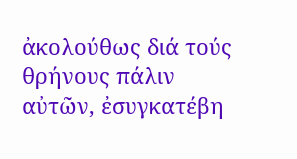ἀκολούθως διά τούς θρήνους πάλιν αὐτῶν, ἐσυγκατέβη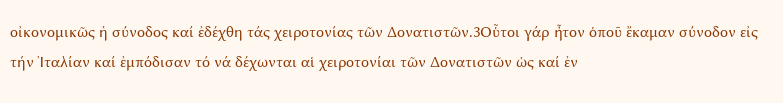οἰκονομικῶς ἡ σύνοδος καί ἐδέχθη τάς χειροτονίας τῶν Δονατιστῶν.3Οὗτοι γάρ ἦτον ὁποῦ ἔκαμαν σύνοδον εἰς τήν Ἰταλίαν καί ἐμπόδισαν τό νά δέχωνται αἱ χειροτονίαι τῶν Δονατιστῶν ὡς καί ἐν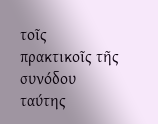τοῖς πρακτικοῖς τῆς συνόδου ταύτης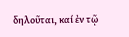δηλοῦται, καί ἐν τῷ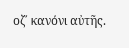οζ΄ κανόνι αὐτῆς.